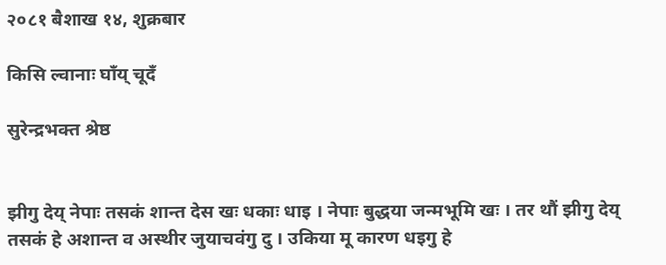२०८१ बैशाख १४, शुक्रबार

किसि ल्वानाः घाँय् चूदँ

सुरेन्द्रभक्त श्रेष्ठ


झीगु देय् नेपाः तसकं शान्त देस खः धकाः धाइ । नेपाः बुद्धया जन्मभूमि खः । तर थौं झीगु देय् तसकं हे अशान्त व अस्थीर जुयाचवंगु दु । उकिया मू कारण धइगु हे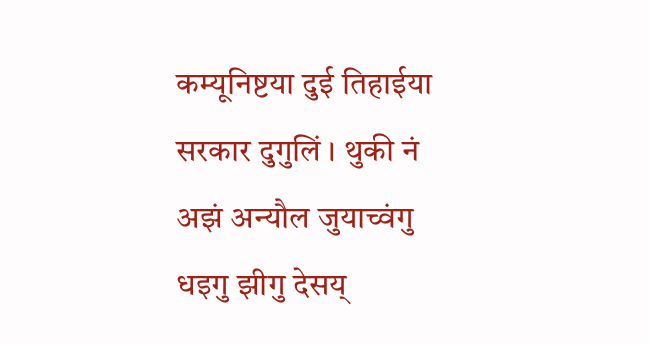कम्यूनिष्टया दुई तिहाईया सरकार दुगुलिं । थुकी नं अझं अन्यौल जुयाच्वंगु धइगु झीगु देसय्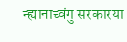न्ह्यानाच्वंगु सरकारया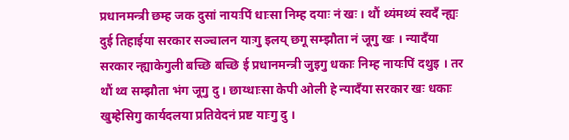प्रधानमन्त्री छम्ह जक दुसां नायःपिं धाःसा निम्ह दयाः नं खः । थौं थ्यंमथ्यं स्वदँ न्ह्यः दुई तिहाईया सरकार सञ्चालन याःगु इलय् छगू सम्झौता नं जूगु खः । न्यादँया सरकार न्ह्याकेगुली बच्छि बच्छि ई प्रधानमन्त्री जुइगु धकाः निम्ह नायःपिं दथुइ । तर थौं थ्व सम्झौता भंग जूगु दु । छाय्धाःसा केपी ओली हे न्यादँया सरकार खः धकाः खुम्हेसिगु कार्यदलया प्रतिवेदनं प्रष्ट याःगु दु ।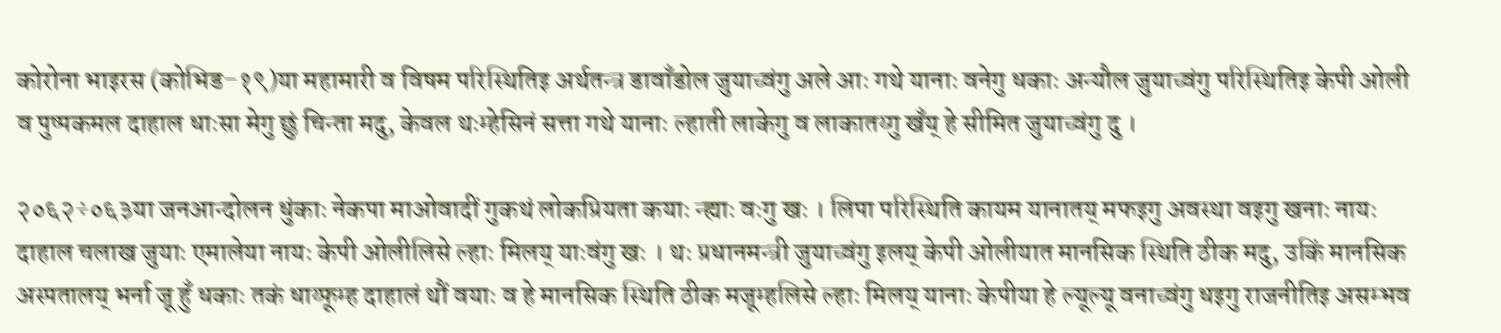कोरोना भाइरस (कोभिड–१९)या महामारी व विषम परिस्थितिइ अर्थतन्त्र डावाँडोल जुयाच्वंगु अले आः गथे यानाः वनेगु धकाः अन्यौल जुयाच्वंगु परिस्थितिइ केपी ओली व पुष्पकमल दाहाल धाःसा मेगु छुं चिन्ता मदु, केवल थःम्हेसिनं सत्ता गथे यानाः ल्हाती लाकेगु व लाकातय्गु खँय् हे सीमित जुयाच्वंगु दु ।

२०६२÷०६३या जनआन्दोलन धुंकाः नेकपा माओवादीं गुकथं लोकप्रियता कयाः न्ह्याः वःगु खः । लिपा परिस्थिति कायम यानातय् मफइगु अवस्था वइगु खनाः नायः दाहाल चलाख जुयाः एमालेया नायः केपी ओलीलिसे ल्हाः मिलय् याःवंगु खः । थः प्रधानमन्त्री जुयाच्वंगु इलय् केपी ओलीयात मानसिक स्थिति ठीक मदु, उकिं मानसिक अस्पतालय् भर्ना जू हुँ धकाः तकं धाय्फूम्ह दाहालं थौं वयाः व हे मानसिक स्थिति ठीक मजूम्हलिसे ल्हाः मिलय् यानाः केपीया हे ल्यूल्यू वनाच्वंगु धइगु राजनीतिइ असम्भव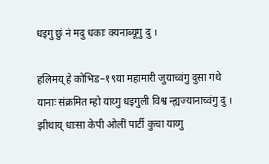धइगु छुं नं मदु धकाः क्यनाब्यूगु दु ।

हलिमय् हे कोभिड–१९या महामारी जुयाच्वंगु दुसा गथे यानाः संक्रमित म्हो याय्गु धइगुली विश्व न्ह्यज्यानाच्वंगु दु । झीथाय् धाःसा केपी ओलीं पार्टी कुचा याय्गु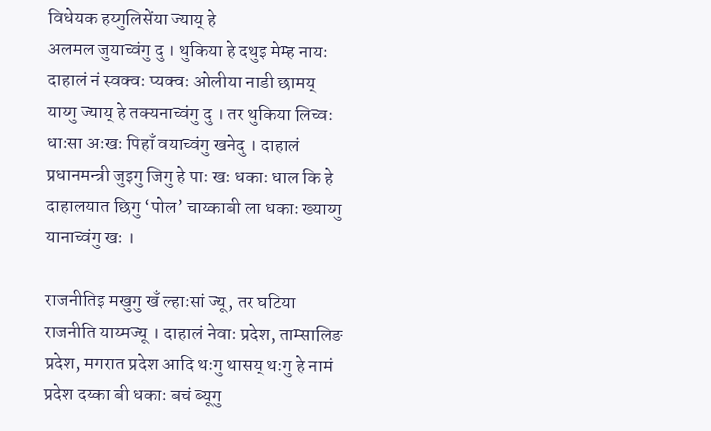विधेयक हय्गुलिसेंया ज्याय् हे
अलमल जुयाच्वंगु दु । थुकिया हे दथुइ मेम्ह नायः दाहालं नं स्वक्वः प्यक्वः ओलीया नाडी छामय् याय्गु ज्याय् हे तक्यनाच्वंगु दु । तर थुकिया लिच्वः धाःसा अःखः पिहाँ वयाच्वंगु खनेदु । दाहालं प्रधानमन्त्री जुइगु जिगु हे पाः खः धकाः धाल कि हे दाहालयात छिगु ‘पोल’ चाय्काबी ला धकाः ख्याय्गु यानाच्वंगु खः ।

राजनीतिइ मखुगु खँ ल्हाःसां ज्यू, तर घटिया राजनीति याय्मज्यू । दाहालं नेवाः प्रदेश, ताम्सालिङ प्रदेश, मगरात प्रदेश आदि थःगु थासय् थःगु हे नामं प्रदेश दय्का बी धकाः बचं ब्यूगु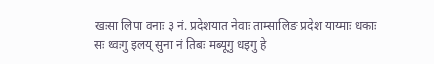खःसा लिपा वनाः ३ नं. प्रदेशयात नेवाः ताम्सालिङ प्रदेश याय्माः धकाः सः थ्वःगु इलय् सुना नं तिबः मब्यूगु धइगु हे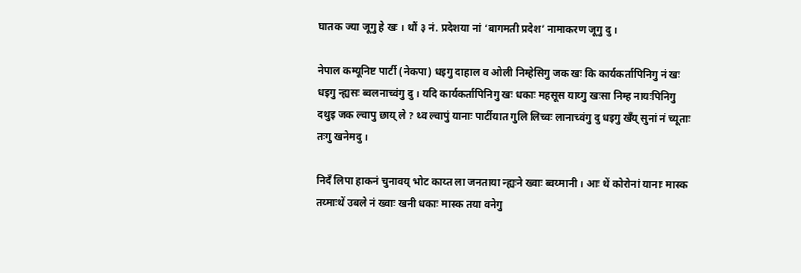घातक ज्या जूगु हे खः । थौं ३ नं. प्रदेशया नां ‘बागमती प्रदेश’ नामाकरण जूगु दु ।

नेपाल कम्यूनिष्ट पार्टी (नेकपा) धइगु दाहाल व ओली निम्हेसिगु जक खः कि कार्यकर्तापिनिगु नं खः धइगु न्ह्यसः ब्वलनाच्वंगु दु । यदि कार्यकर्तापिनिगु खः धकाः महसूस याय्गु खःसा निम्ह नायःपिनिगु दथुइ जक ल्वापु छाय् ले ? थ्व ल्वापुं यानाः पार्टीयात गुलि लिच्वः लानाच्वंगु दु धइगु खँय् सुनां नं च्यूताः तःगु खनेमदु ।

निदँ लिपा हाकनं चुनावय् भोट काय्त ला जनताया न्ह्यःने ख्वाः ब्वय्मानी । आः थें कोरोनां यानाः मास्क तय्माःथें उबले नं ख्वाः खनी धकाः मास्क तया वनेगु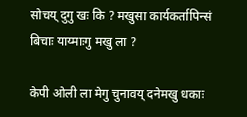सोचय् दुगु खः कि ? मखुसा कार्यकर्तापिन्सं बिचाः याय्माःगु मखु ला ?

केपी ओली ला मेगु चुनावय् दनेमखु धकाः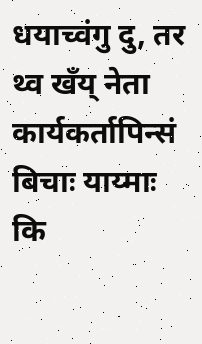धयाच्वंगु दु, तर थ्व खँय् नेता कार्यकर्तापिन्सं बिचाः याय्माः कि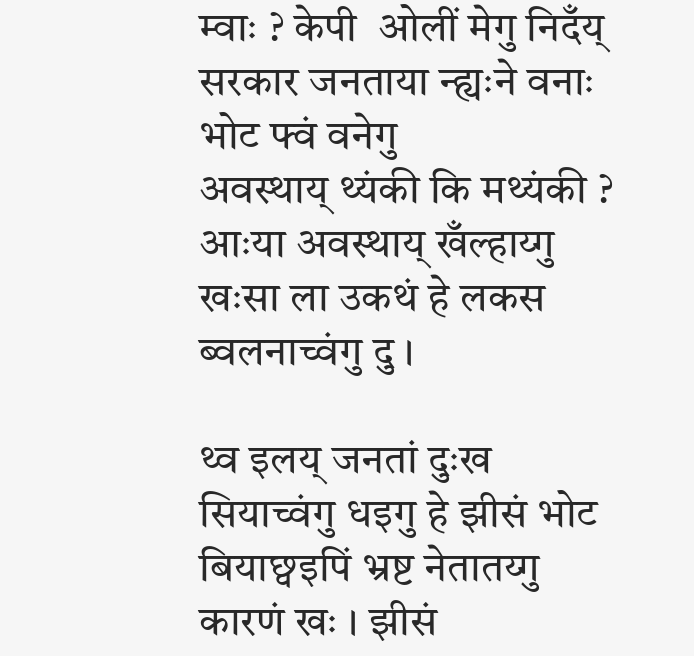म्वाः ? केपी  ओलीं मेगु निदँय् सरकार जनताया न्ह्यःने वनाः भोट फ्वं वनेगु
अवस्थाय् थ्यंकी कि मथ्यंकी ? आःया अवस्थाय् खँल्हाय्गु खःसा ला उकथं हे लकस ब्वलनाच्वंगु दु ।

थ्व इलय् जनतां दुःख सियाच्वंगु धइगु हे झीसं भोट बियाछ्वइपिं भ्रष्ट नेतातय्गु कारणं खः । झीसं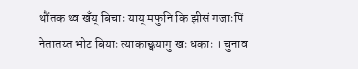थौंतक थ्व खँय् बिचाः याय् मफुनि कि झीसं गजाःपिं नेतातय्त भोट बियाः त्याकाछ्वयागु खः धकाः । चुनाव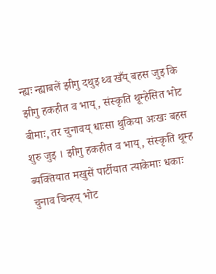न्ह्यः न्ह्याबलें झीगु दथुइ थ्व खँय् बहस जुइ कि झीगु हकहीत व भाय्, संस्कृति थूम्हेसित भोट बीमाः, तर चुनावय् धाःसा थुकिया अःखः बहस शुरु जुइ । झीगु हकहीत व भाय्, संस्कृति थूम्ह ब्यक्तियात मखुसें पार्टीयात त्याकेमाः धकाः चुनाव चिन्हय् भोट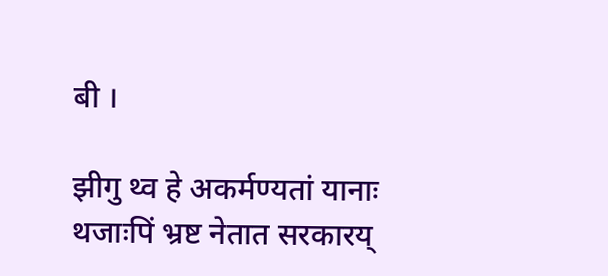बी ।

झीगु थ्व हे अकर्मण्यतां यानाः थजाःपिं भ्रष्ट नेतात सरकारय्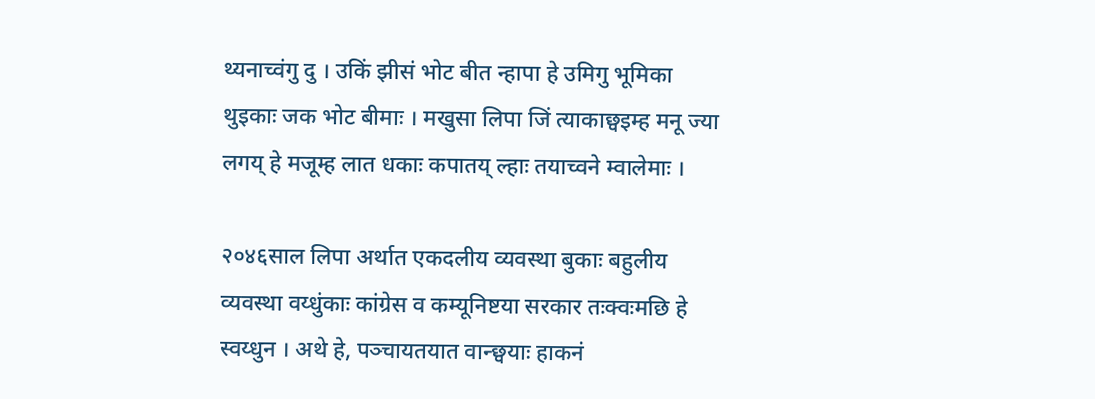थ्यनाच्वंगु दु । उकिं झीसं भोट बीत न्हापा हे उमिगु भूमिका थुइकाः जक भोट बीमाः । मखुसा लिपा जिं त्याकाछ्वइम्ह मनू ज्या लगय् हे मजूम्ह लात धकाः कपातय् ल्हाः तयाच्वने म्वालेमाः ।

२०४६साल लिपा अर्थात एकदलीय व्यवस्था बुकाः बहुलीय व्यवस्था वय्धुंकाः कांग्रेस व कम्यूनिष्टया सरकार तःक्वःमछि हे स्वय्धुन । अथे हे, पञ्चायतयात वान्छ्वयाः हाकनं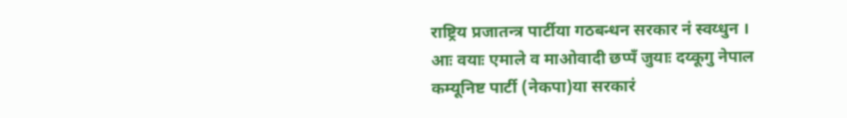राष्ट्रिय प्रजातन्त्र पार्टीया गठबन्धन सरकार नं स्वय्धुन । आः वयाः एमाले व माओवादी छप्पँ जुयाः दय्कूगु नेपाल कम्यूनिष्ट पार्टी (नेकपा)या सरकारं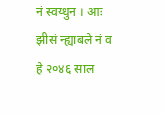नं स्वय्धुन । आः झीसं न्ह्याबले नं व हे २०४६ साल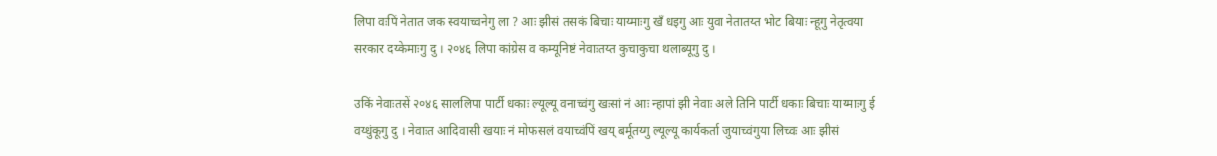लिपा वःपिं नेतात जक स्वयाच्वनेगु ला ? आः झीसं तसकं बिचाः याय्माःगु खँ धइगु आः युवा नेतातय्त भोट बियाः न्हूगु नेतृत्वया सरकार दय्केमाःगु दु । २०४६ लिपा कांग्रेस व कम्यूनिष्टं नेवाःतय्त कुचाकुचा थलाब्यूगु दु ।

उकिं नेवाःतसें २०४६ साललिपा पार्टी धकाः ल्यूल्यू वनाच्वंगु खःसां नं आः न्हापां झी नेवाः अले तिनि पार्टी धकाः बिचाः याय्माःगु ई वय्धुंकूगु दु । नेवाःत आदिवासी खयाः नं मोफसलं वयाच्वंपिं खय् बर्मूतय्गु ल्यूल्यू कार्यकर्ता जुयाच्वंगुया लिच्वः आः झीसं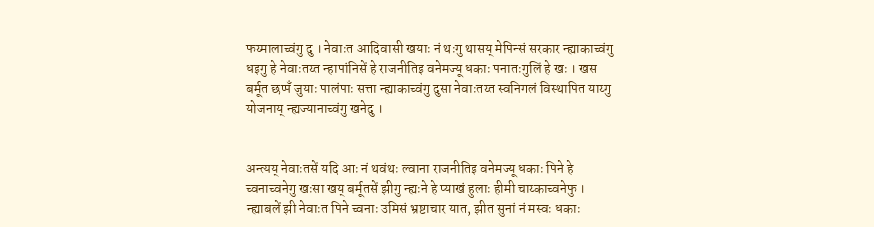फय्मालाच्वंगु दु । नेवाःत आदिवासी खयाः नं थःगु थासय् मेपिन्सं सरकार न्ह्याकाच्वंगु धइगु हे नेवाःतय्त न्हापांनिसें हे राजनीतिइ वनेमज्यू धकाः पनातःगुलिं हे खः । खस बर्मूत छप्पँ जुयाः पालंपाः सत्ता न्ह्याकाच्वंगु दुसा नेवाःतय्त स्वनिगलं विस्थापित याय्गु योजनाय् न्ह्यज्यानाच्वंगु खनेदु ।


अन्त्यय् नेवाःतसें यदि आः नं थवंथः ल्वाना राजनीतिइ वनेमज्यू धकाः पिने हे च्वनाच्वनेगु खःसा खय् बर्मूतसें झीगु न्ह्यःने हे प्याखं हुलाः हीमी चाय्काच्वनेफु । न्ह्याबलें झी नेवाःत पिने च्वनाः उमिसं भ्रष्टाचार यात, झीत सुनां नं मस्वः धकाः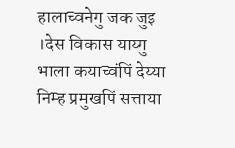हालाच्वनेगु जक जुइ ।देस विकास याय्गु भाला कयाच्वंपिं देय्या निम्ह प्रमुखपिं सत्ताया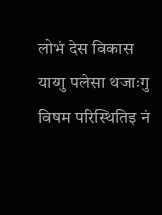लोभं देस विकास याय्गु पलेसा थजाःगु विषम परिस्थितिइ नं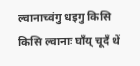ल्वानाच्वंगु धइगु किसि किसि ल्वानाः घाँय् चूदँ थें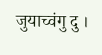जुयाच्वंगु दु ।